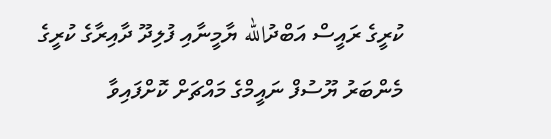ކުރީގެ ރައީސް އަބްދުالله ޔާމީނާއި ފުލިދޫ ދާއިރާގެ ކުރީގެ މެންބަރު ޔޫސުފް ނައީމްގެ މައްޗަށް ކޮށްފައިވާ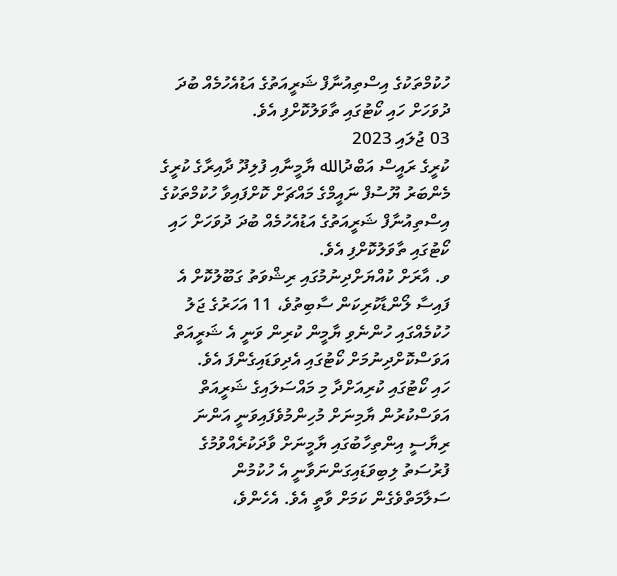ހުކުމްތަކުގެ އިސްތިއުނާފް ޝަރީއަތުގެ އަޑުއެހުމެއް ބުދަ ދުވަހަށް ހައި ކޯޓުގައި ތާވަލުކޮށްފި އެވެ.
03 ޖުލައި 2023
ކުރީގެ ރައީސް އަބްދުالله ޔާމީނާއި ފުލިދޫ ދާއިރާގެ ކުރީގެ މެންބަރު ޔޫސުފް ނައީމްގެ މައްޗަށް ކޮށްފައިވާ ހުކުމްތަކުގެ އިސްތިއުނާފް ޝަރީއަތުގެ އަޑުއެހުމެއް ބުދަ ދުވަހަށް ހައި ކޯޓުގައި ތާވަލުކޮށްފި އެވެ.
ވ. އާރަށް ކުއްޔަށްދިނުމުގައި ރިޝްވަތު ގަބޫލުކޮށް އެ ފައިސާ ލޯންޑާކުރިކަން ސާބިތުވެ، 11 އަހަރުގެ ޖަލު ހުކުމެއްގައި ހުންނެވި ޔާމީން ކުރިން ވަނީ އެ ޝަރީއަތް އަވަސްކޮށްދިނުމަށް ކޯޓުގައި އެދިވަޑައިގެންފަ އެވެ.
ހައި ކޯޓުގައި ކުރިއަށްދާ މި މައްސަލައިގެ ޝަރީއަތް އަވަސްކުރުން ޔާމިނަށް މުހިންމުވެފައިވަނީ އަންނަ ރިޔާސީ އިންތިހާބުގައި ޔާމީނަށް ވާދަކުރެއްވުމުގެ ފުރުސަތު ލިބިވަޑައިގަންނަވާނީ އެ ހުކުމުން ސަލާމަތްވެގެން ކަމަށް ވާތީ އެވެ. އެހެންވެ،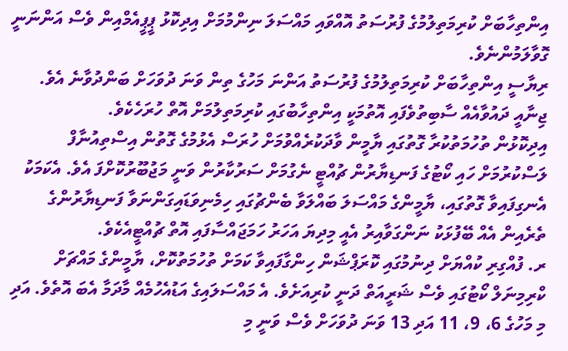އިންތިހާބަށް ކުރިމަތިލުމުގެ ފުރުސަތު އޮއްވައި މައްސަލަ ނިންމުމަށް އިދިކޮޅު ޕީޕީއެމްއިން ވެސް އަންނަނީ ގޮވާލަމުންނެވެ.
ރިޔާސީ އިންތިހާބަށް ކުރިމަތިލުމުގެ ފުރުސަތު އަންނަ މަހުގެ ތިން ވަނަ ދުވަހަށް ބަންދުވާނެ އެވެ.
ޖިނާއީ ދައުވާއެއް ސާބިތުވެފައި އޮތުމަކީ އިންތިހާބުގައި ކުރިމަތިލުމަށް އޮތް ހުރަހެކެވެ.
އިދިކޮޅުން ތުހުމަތުކުރާ ގޮތުގައި ޔާމީން ވާދަކުރެއްވުމަށް ހުރަސް އެޅުމުގެ ގޮތުން އިސްތިއުނާފް ލަސްކުރުމަށް ހައި ކޯޓުގެ ފަނޑިޔާރުން ޗުއްޓީ ނެގުމަށް ސަރުކާރުން ވަނީ މަޖުބޫރުކޮށްފަ އެވެ. އެކަމަކު އެނގިފައިވާ ގޮތުގައި، ޔާމީންގެ މައްސަލަ ބައްލަވާ ބެންޗުގައި ހިމެނިވަޑައިގަންނަވާ ފަނޑިޔާރުންގެ ތެރެއިން އެއް ބޭފުޅަކު ނަންގަވާއިރު އެއީ މިދިޔަ އަހަރު ހަމަޖައްސާފައި އޮތް ޗުއްޓީއެކެވެ.
ރ. ފުއްގިރި ކުއްޔަށް ދިނުމުގައި ކޮރަޕްޝަން ހިންގާފައިވާ ކަމަށް ތުހުމަތުކޮށް، ޔާމީންގެ މައްޗަށް ކްރިމިނަލް ކޯޓުގައި ވެސް ޝަރީއަތް ދަނީ ކުރިއަށެވެ. އެ މައްސަލައިގެ އަޑުއެހުމެއް މާދަމާ އެބަ އޮތެވެ. އަދި މި މަހުގެ 6، 9، 11 އަދި 13 ވަނަ ދުވަހަށް ވެސް ވަނީ މި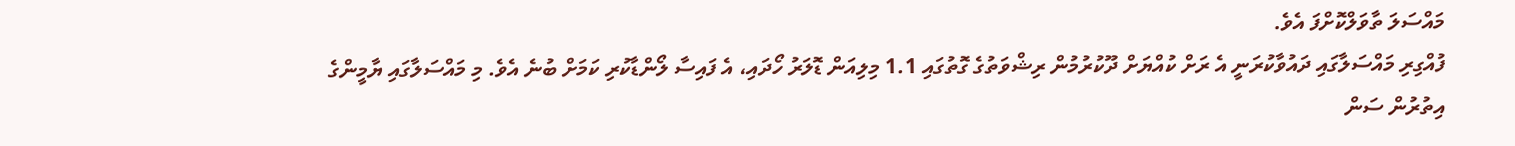މައްސަލަ ތާވަލްކޮށްފަ އެވެ.
ފުއްގިރި މައްސަލާގައި ދައުވާކުރަނީ އެ ރަށް ކުއްޔަށް ދޫކުރުމުން ރިޝްވަތުގެ ގޮތުގައި 1.1 މިލިއަން ޑޮލަރު ހޯދައި، އެ ފައިސާ ލޯންޑާކުރި ކަމަށް ބުނެ އެވެ. މި މައްސަލާގައި ޔާމީންގެ އިތުރުން ސަން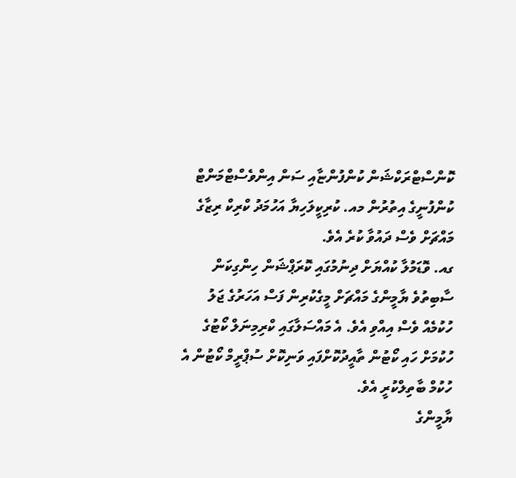ކޮންސްޓްރަކްޝަން ކުންފުންޏާއި ސަން އިންވެސްޓްމަންޓް ކުންފުނީގެ އިތުރުން މއ. ކުރިކީލަހިޔާ އަހުމަދު ކްރިކް ރިޒާގެ މައްޗަށް ވެސް ދައުވާ ކުރެ އެވެ.
ގއ. ވޮޑަމުލާ ކުއްޔަށް ދިނުމުގައި ކޮރަޕްޝަން ހިންގިކަން ސާބިތުވެ ޔާމީންގެ މައްޗަށް މީގެކުރިން ފަސް އަހަރުގެ ޖަލު ހުކުމެއް ވެސް އިއްވި އެވެ. އެ މައްސަލާގައި ކްރިމިނަލް ކޯޓުގެ ހުކުމަށް ހައި ކޯޓުން ތާއީދުކޮށްފައި ވަނިކޮށް ސުޕްރީމް ކޯޓުން އެ ހުކުމް ބާތިލްކުރީ އެވެ.
ޔާމީންގެ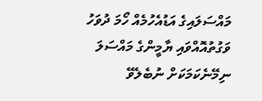މައްސަލައިގެ އަޑުއެހުމެއް ހޯމަ ދުވަހު
ވަގުތުއޮއްވައި ޔާމީންގެ މައްސަލަ ނިމޭނެކަމަކަށް ނުބެލެވޭ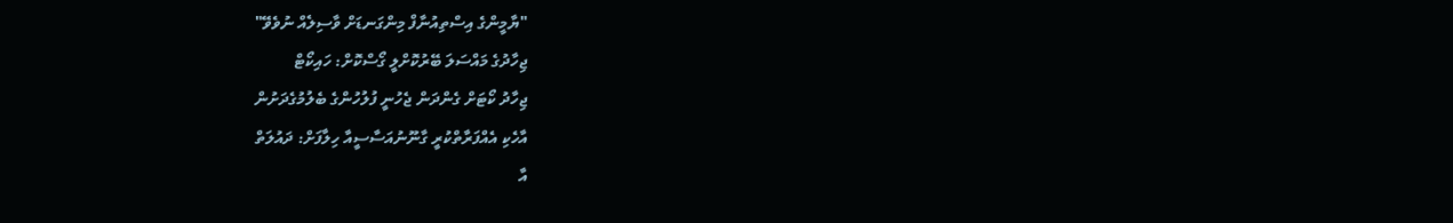"ޔާމީންގެ އިސްތިއުނާފް މިންގަނޑަށް ވާސިލެއް ނުވެވޭ"
ޖިހާދުގެ މައްސަލަ ބޭރުކޮށްލީ ގޯސްކޮށް: ހައިކޯޓް
ޖިހާދު ކޯޓަށް ގެންދަން ޖެހުނީ ފުލުހުންގެ ބެލުމުގެދަށުން
އާހެކި އެއްފަރާތްކުރީ ގާނޫނުއަސާސީއާ ހިލާފަށް: ދައުލަތް
އާ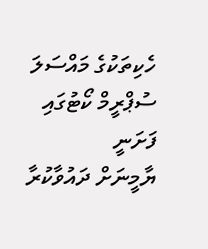ހެކިތަކުގެ މައްސަލަ ސުޕްރީމް ކޯޓުގައި ފަށަނީ
ޔާމީނަށް ދައުވާކުރާ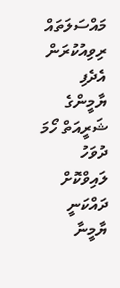މައްސަލަތައް ރިވިއުކުރަން އެދެފި
ޔާމީންގެ ޝަރީއަތް ހޯމަ ދުވަހު ލައިވްކޮށް ދައްކަނީ
ޔާމީނާ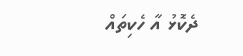ދެކޮޅު އާ ހެކިތައް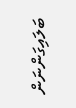ބަލައިގަންނަން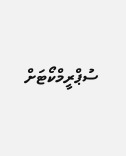ސުޕްރީމްކޯޓަށް